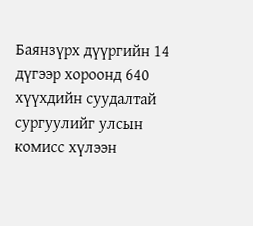Баянзүрх дүүргийн 14 дүгээр хороонд 640 хүүхдийн суудалтай сургуулийг улсын комисс хүлээн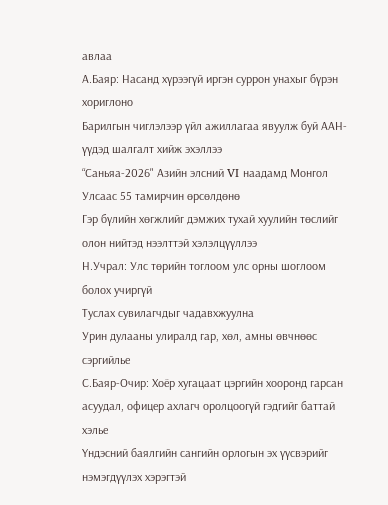авлаа
А.Баяр: Насанд хүрээгүй иргэн суррон унахыг бүрэн хориглоно
Барилгын чиглэлээр үйл ажиллагаа явуулж буй ААН-үүдэд шалгалт хийж эхэллээ
“Саньяа-2026" Азийн элсний VI наадамд Монгол Улсаас 55 тамирчин өрсөлдөнө
Гэр бүлийн хөгжлийг дэмжих тухай хуулийн төслийг олон нийтэд нээлттэй хэлэлцүүллээ
Н.Учрал: Улс төрийн тоглоом улс орны шоглоом болох учиргүй
Туслах сувилагчдыг чадавхжуулна
Урин дулааны улиралд гар, хөл, амны өвчнөөс сэргийлье
С.Баяр-Очир: Хоёр хугацаат цэргийн хооронд гарсан асуудал, офицер ахлагч оролцоогүй гэдгийг баттай хэлье
Үндэсний баялгийн сангийн орлогын эх үүсвэрийг нэмэгдүүлэх хэрэгтэй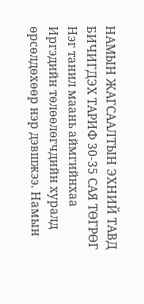НАМЫН ЖАГСААЛТЫН ЭХНИЙ ТАВД БИЧИГДЭХ ТАРИФ 30-35 САЯ ТӨГРӨГ
Нэг танил маань аймгийнхаа Иргэдийн төлөөлөгчдийн хуралд өрсөлдөхөөр нэр дэвшжээ. Намын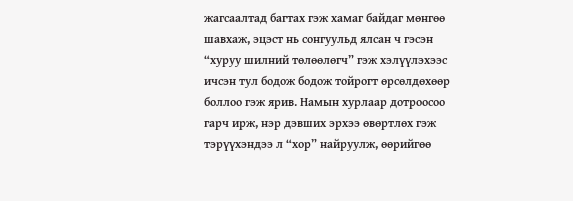жагсаалтад багтах гэж хамаг байдаг мөнгөө шавхаж, эцэст нь сонгуульд ялсан ч гэсэн “хуруу шилний төлөөлөгч” гэж хэлүүлэхээс ичсэн тул бодож бодож тойрогт өрсөлдөхөөр боллоо гэж ярив. Намын хурлаар дотроосоо гарч ирж, нэр дэвших эрхээ өвөртлөх гэж тэрүүхэндээ л “хор” найруулж, өөрийгөө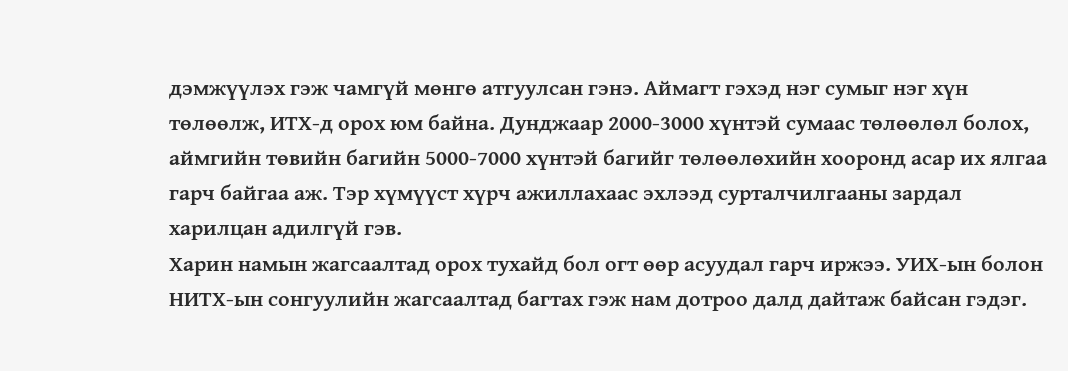дэмжүүлэх гэж чамгүй мөнгө атгуулсан гэнэ. Аймагт гэхэд нэг сумыг нэг хүн төлөөлж, ИТХ-д орох юм байна. Дунджаар 2000-3000 хүнтэй сумаас төлөөлөл болох, аймгийн төвийн багийн 5000-7000 хүнтэй багийг төлөөлөхийн хооронд асар их ялгаа гарч байгаа аж. Тэр хүмүүст хүрч ажиллахаас эхлээд сурталчилгааны зардал харилцан адилгүй гэв.
Харин намын жагсаалтад орох тухайд бол огт өөр асуудал гарч иржээ. УИХ-ын болон НИТХ-ын сонгуулийн жагсаалтад багтах гэж нам дотроо далд дайтаж байсан гэдэг.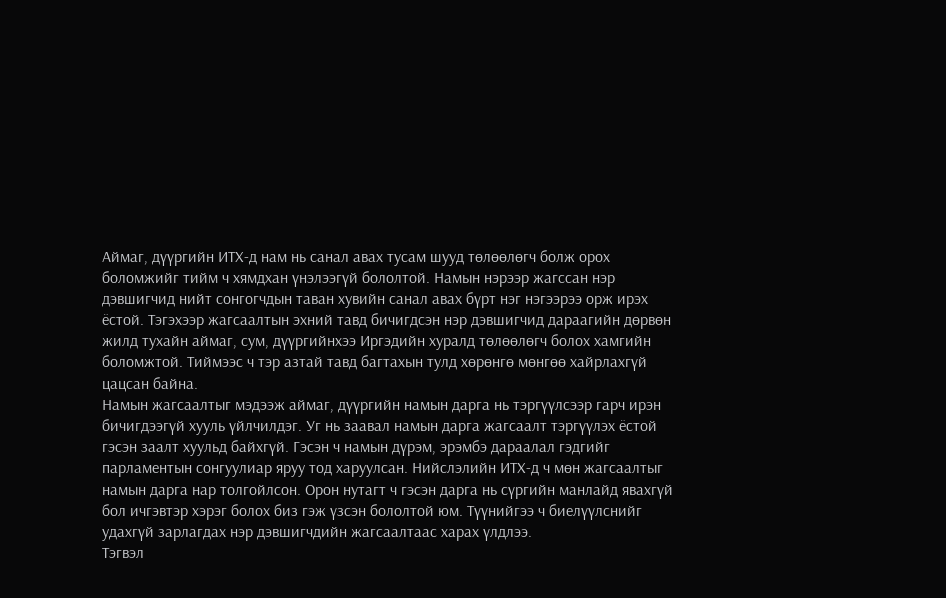Аймаг, дүүргийн ИТХ-д нам нь санал авах тусам шууд төлөөлөгч болж орох боломжийг тийм ч хямдхан үнэлээгүй бололтой. Намын нэрээр жагссан нэр дэвшигчид нийт сонгогчдын таван хувийн санал авах бүрт нэг нэгээрээ орж ирэх ёстой. Тэгэхээр жагсаалтын эхний тавд бичигдсэн нэр дэвшигчид дараагийн дөрвөн жилд тухайн аймаг, сум, дүүргийнхээ Иргэдийн хуралд төлөөлөгч болох хамгийн боломжтой. Тиймээс ч тэр азтай тавд багтахын тулд хөрөнгө мөнгөө хайрлахгүй цацсан байна.
Намын жагсаалтыг мэдээж аймаг, дүүргийн намын дарга нь тэргүүлсээр гарч ирэн бичигдээгүй хууль үйлчилдэг. Уг нь заавал намын дарга жагсаалт тэргүүлэх ёстой гэсэн заалт хуульд байхгүй. Гэсэн ч намын дүрэм, эрэмбэ дараалал гэдгийг парламентын сонгуулиар яруу тод харуулсан. Нийслэлийн ИТХ-д ч мөн жагсаалтыг намын дарга нар толгойлсон. Орон нутагт ч гэсэн дарга нь сүргийн манлайд явахгүй бол ичгэвтэр хэрэг болох биз гэж үзсэн бололтой юм. Түүнийгээ ч биелүүлснийг удахгүй зарлагдах нэр дэвшигчдийн жагсаалтаас харах үлдлээ.
Тэгвэл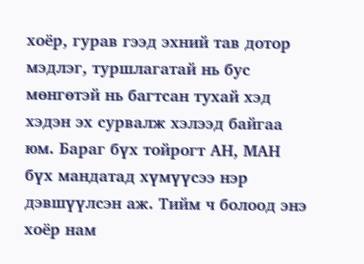хоёр, гурав гээд эхний тав дотор мэдлэг, туршлагатай нь бус мөнгөтэй нь багтсан тухай хэд хэдэн эх сурвалж хэлээд байгаа юм. Бараг бүх тойрогт АН, МАН бүх мандатад хүмүүсээ нэр дэвшүүлсэн аж. Тийм ч болоод энэ хоёр нам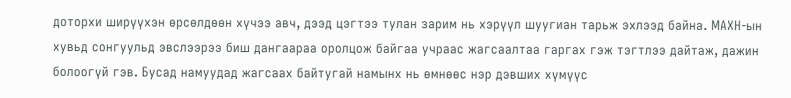доторхи ширүүхэн өрсөлдөөн хүчээ авч, дээд цэгтээ тулан зарим нь хэрүүл шуугиан тарьж эхлээд байна. МАХН-ын хувьд сонгуульд эвслээрээ биш дангаараа оролцож байгаа учраас жагсаалтаа гаргах гэж тэгтлээ дайтаж, дажин болоогүй гэв. Бусад намуудад жагсаах байтугай намынх нь өмнөөс нэр дэвших хүмүүс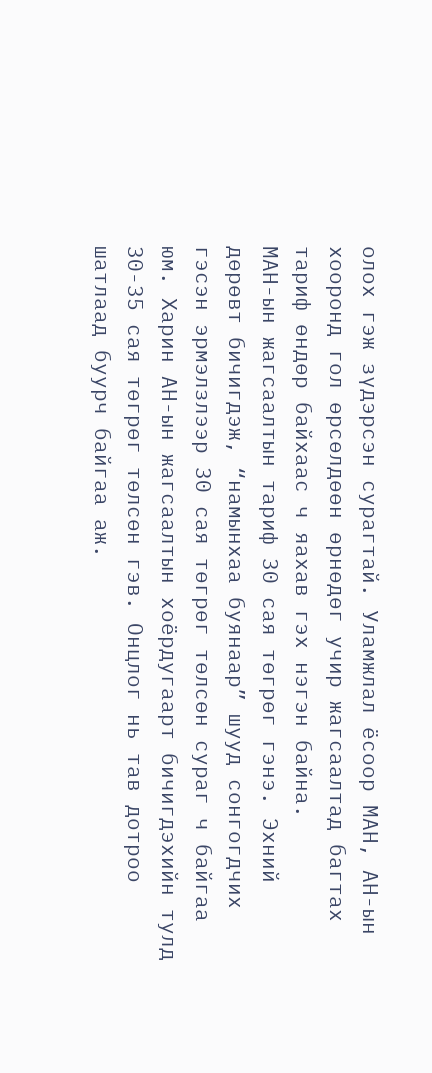олох гэж зүдэрсэн сурагтай. Уламжлал ёсоор МАН, АН-ын хооронд гол өрсөлдөөн өрнөдөг учир жагсаалтад багтах тариф өндөр байхаас ч яахав гэх нэгэн байна.
МАН-ын жагсаалтын тариф 30 сая төгрөг гэнэ. Эхний дөрөвт бичигдэж, “намынхаа буянаар” шууд сонгогдчих гэсэн эрмэлзлээр 30 сая төгрөг төлсөн сураг ч байгаа юм. Харин АН-ын жагсаалтын хоёрдугаарт бичигдэхийн тулд 30-35 сая төгрөг төлсөн гэв. Онцлог нь тав дотроо шатлаад буурч байгаа аж.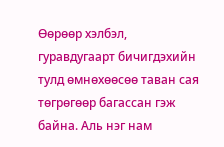Өөрөөр хэлбэл, гуравдугаарт бичигдэхийн тулд өмнөхөөсөө таван сая төгрөгөөр багассан гэж байна. Аль нэг нам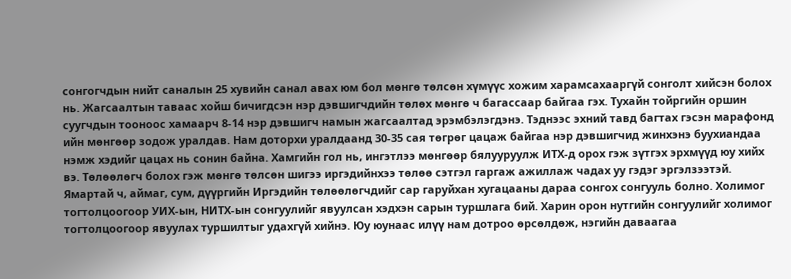сонгогчдын нийт саналын 25 хувийн санал авах юм бол мөнгө төлсөн хүмүүс хожим харамсахааргүй сонголт хийсэн болох нь. Жагсаалтын таваас хойш бичигдсэн нэр дэвшигчдийн төлөх мөнгө ч багассаар байгаа гэх. Тухайн тойргийн оршин суугчдын тооноос хамаарч 8-14 нэр дэвшигч намын жагсаалтад эрэмбэлэгдэнэ. Тэднээс эхний тавд багтах гэсэн марафонд ийн мөнгөөр зодож уралдав. Нам доторхи уралдаанд 30-35 сая төгрөг цацаж байгаа нэр дэвшигчид жинхэнэ буухиандаа нэмж хэдийг цацах нь сонин байна. Хамгийн гол нь, ингэтлээ мөнгөөр бялууруулж ИТХ-д орох гэж зүтгэх эрхмүүд юу хийх вэ. Төлөөлөгч болох гэж мөнгө төлсөн шигээ иргэдийнхээ төлөө сэтгэл гаргаж ажиллаж чадах уу гэдэг эргэлзээтэй.
Ямартай ч, аймаг, сум, дүүргийн Иргэдийн төлөөлөгчдийг сар гаруйхан хугацааны дараа сонгох сонгууль болно. Холимог тогтолцоогоор УИХ-ын, НИТХ-ын сонгуулийг явуулсан хэдхэн сарын туршлага бий. Харин орон нутгийн сонгуулийг холимог тогтолцоогоор явуулах туршилтыг удахгүй хийнэ. Юу юунаас илүү нам дотроо өрсөлдөж, нэгийн даваагаа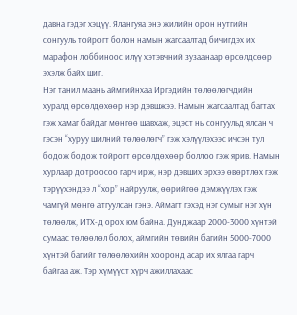давна гэдэг хэцүү. Ялангуяа энэ жилийн орон нутгийн сонгууль тойрогт болон намын жагсаалтад бичигдэх их марафон лоббиноос илүү хэтэвчний зузаанаар өрсөлдсөөр эхэлж байх шиг.
Нэг танил маань аймгийнхаа Иргэдийн төлөөлөгчдийн хуралд өрсөлдөхөөр нэр дэвшжээ. Намын жагсаалтад багтах гэж хамаг байдаг мөнгөө шавхаж, эцэст нь сонгуульд ялсан ч гэсэн “хуруу шилний төлөөлөгч” гэж хэлүүлэхээс ичсэн тул бодож бодож тойрогт өрсөлдөхөөр боллоо гэж ярив. Намын хурлаар дотроосоо гарч ирж, нэр дэвших эрхээ өвөртлөх гэж тэрүүхэндээ л “хор” найруулж, өөрийгөө дэмжүүлэх гэж чамгүй мөнгө атгуулсан гэнэ. Аймагт гэхэд нэг сумыг нэг хүн төлөөлж, ИТХ-д орох юм байна. Дунджаар 2000-3000 хүнтэй сумаас төлөөлөл болох, аймгийн төвийн багийн 5000-7000 хүнтэй багийг төлөөлөхийн хооронд асар их ялгаа гарч байгаа аж. Тэр хүмүүст хүрч ажиллахаас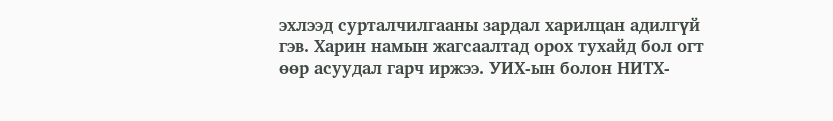эхлээд сурталчилгааны зардал харилцан адилгүй гэв. Харин намын жагсаалтад орох тухайд бол огт өөр асуудал гарч иржээ. УИХ-ын болон НИТХ-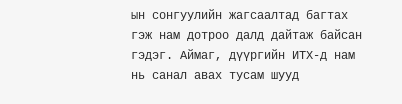ын сонгуулийн жагсаалтад багтах гэж нам дотроо далд дайтаж байсан гэдэг. Аймаг, дүүргийн ИТХ-д нам нь санал авах тусам шууд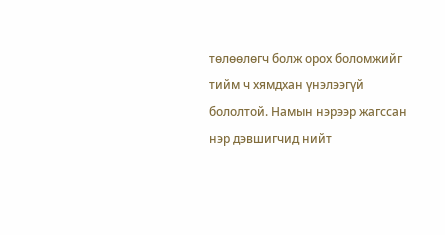төлөөлөгч болж орох боломжийг тийм ч хямдхан үнэлээгүй бололтой. Намын нэрээр жагссан нэр дэвшигчид нийт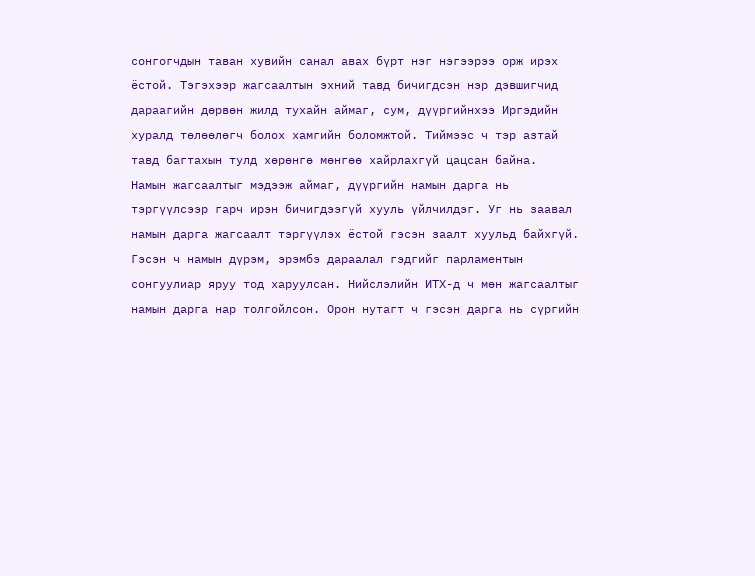сонгогчдын таван хувийн санал авах бүрт нэг нэгээрээ орж ирэх ёстой. Тэгэхээр жагсаалтын эхний тавд бичигдсэн нэр дэвшигчид дараагийн дөрвөн жилд тухайн аймаг, сум, дүүргийнхээ Иргэдийн хуралд төлөөлөгч болох хамгийн боломжтой. Тиймээс ч тэр азтай тавд багтахын тулд хөрөнгө мөнгөө хайрлахгүй цацсан байна.
Намын жагсаалтыг мэдээж аймаг, дүүргийн намын дарга нь тэргүүлсээр гарч ирэн бичигдээгүй хууль үйлчилдэг. Уг нь заавал намын дарга жагсаалт тэргүүлэх ёстой гэсэн заалт хуульд байхгүй. Гэсэн ч намын дүрэм, эрэмбэ дараалал гэдгийг парламентын сонгуулиар яруу тод харуулсан. Нийслэлийн ИТХ-д ч мөн жагсаалтыг намын дарга нар толгойлсон. Орон нутагт ч гэсэн дарга нь сүргийн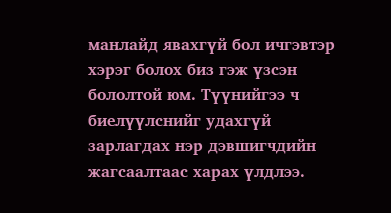манлайд явахгүй бол ичгэвтэр хэрэг болох биз гэж үзсэн бололтой юм. Түүнийгээ ч биелүүлснийг удахгүй зарлагдах нэр дэвшигчдийн жагсаалтаас харах үлдлээ.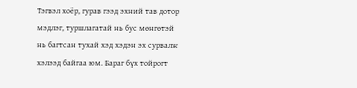Тэгвэл хоёр, гурав гээд эхний тав дотор мэдлэг, туршлагатай нь бус мөнгөтэй нь багтсан тухай хэд хэдэн эх сурвалж хэлээд байгаа юм. Бараг бүх тойрогт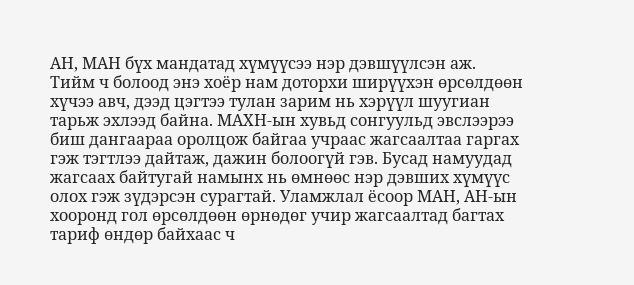АН, МАН бүх мандатад хүмүүсээ нэр дэвшүүлсэн аж. Тийм ч болоод энэ хоёр нам доторхи ширүүхэн өрсөлдөөн хүчээ авч, дээд цэгтээ тулан зарим нь хэрүүл шуугиан тарьж эхлээд байна. МАХН-ын хувьд сонгуульд эвслээрээ биш дангаараа оролцож байгаа учраас жагсаалтаа гаргах гэж тэгтлээ дайтаж, дажин болоогүй гэв. Бусад намуудад жагсаах байтугай намынх нь өмнөөс нэр дэвших хүмүүс олох гэж зүдэрсэн сурагтай. Уламжлал ёсоор МАН, АН-ын хооронд гол өрсөлдөөн өрнөдөг учир жагсаалтад багтах тариф өндөр байхаас ч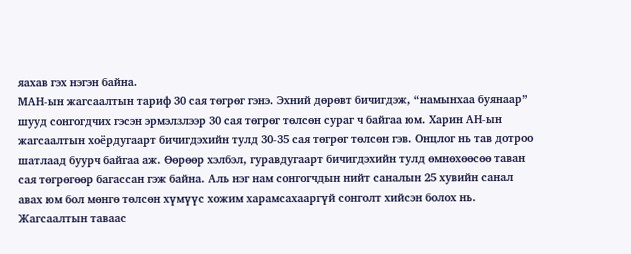яахав гэх нэгэн байна.
МАН-ын жагсаалтын тариф 30 сая төгрөг гэнэ. Эхний дөрөвт бичигдэж, “намынхаа буянаар” шууд сонгогдчих гэсэн эрмэлзлээр 30 сая төгрөг төлсөн сураг ч байгаа юм. Харин АН-ын жагсаалтын хоёрдугаарт бичигдэхийн тулд 30-35 сая төгрөг төлсөн гэв. Онцлог нь тав дотроо шатлаад буурч байгаа аж. Өөрөөр хэлбэл, гуравдугаарт бичигдэхийн тулд өмнөхөөсөө таван сая төгрөгөөр багассан гэж байна. Аль нэг нам сонгогчдын нийт саналын 25 хувийн санал авах юм бол мөнгө төлсөн хүмүүс хожим харамсахааргүй сонголт хийсэн болох нь. Жагсаалтын таваас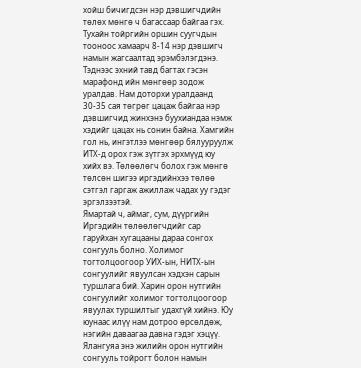хойш бичигдсэн нэр дэвшигчдийн төлөх мөнгө ч багассаар байгаа гэх. Тухайн тойргийн оршин суугчдын тооноос хамаарч 8-14 нэр дэвшигч намын жагсаалтад эрэмбэлэгдэнэ. Тэднээс эхний тавд багтах гэсэн марафонд ийн мөнгөөр зодож уралдав. Нам доторхи уралдаанд 30-35 сая төгрөг цацаж байгаа нэр дэвшигчид жинхэнэ буухиандаа нэмж хэдийг цацах нь сонин байна. Хамгийн гол нь, ингэтлээ мөнгөөр бялууруулж ИТХ-д орох гэж зүтгэх эрхмүүд юу хийх вэ. Төлөөлөгч болох гэж мөнгө төлсөн шигээ иргэдийнхээ төлөө сэтгэл гаргаж ажиллаж чадах уу гэдэг эргэлзээтэй.
Ямартай ч, аймаг, сум, дүүргийн Иргэдийн төлөөлөгчдийг сар гаруйхан хугацааны дараа сонгох сонгууль болно. Холимог тогтолцоогоор УИХ-ын, НИТХ-ын сонгуулийг явуулсан хэдхэн сарын туршлага бий. Харин орон нутгийн сонгуулийг холимог тогтолцоогоор явуулах туршилтыг удахгүй хийнэ. Юу юунаас илүү нам дотроо өрсөлдөж, нэгийн даваагаа давна гэдэг хэцүү. Ялангуяа энэ жилийн орон нутгийн сонгууль тойрогт болон намын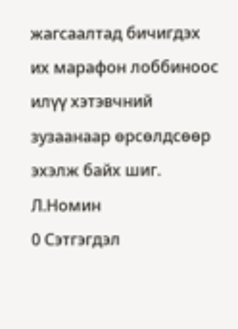жагсаалтад бичигдэх их марафон лоббиноос илүү хэтэвчний зузаанаар өрсөлдсөөр эхэлж байх шиг.
Л.Номин
0 Сэтгэгдэл